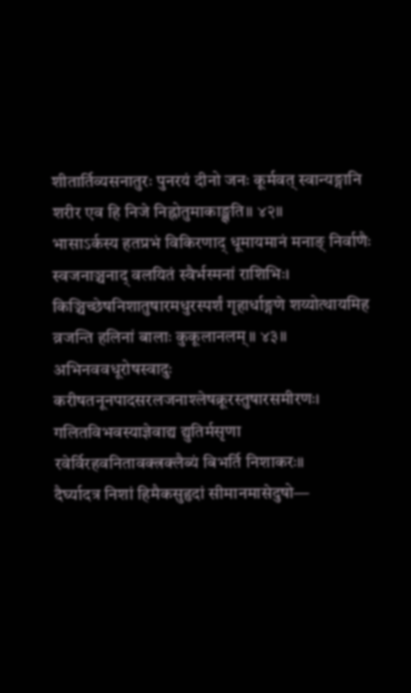शीतार्तिव्यसनातुरः पुनरयं दीनो जनः कूर्मवत् स्वान्यङ्गानि शरीर एव हि निजे निह्नोतुमाकाङ्क्षति॥ ४२॥
भासाऽर्कस्य हतप्रभं विकिरणाद् धूमायमानं मनाङ् निर्वाणैः स्वजनाञ्चनाद् वलयितं स्वैर्भस्मनां राशिभिः।
किञ्चिच्छेषनिशातुषारमधुरस्पर्शं गृहार्धाङ्गणे शय्योत्थायमिह व्रजन्ति हलिनां बालाः कुकूलानलम्॥ ४३॥
अभिनववधूरोषस्वादुः करीषतनूनपादसरलजनाश्लेषक्रूरस्तुषारसमीरणः।
गलितविभवस्याज्ञेवाद्य द्युतिर्मसृणा रवेर्विरहवनितावक्त्रक्लैब्यं बिभर्ति निशाकरः॥
दैर्घ्यादत्र निशां हिमैकसुहृदां सीमानमासेदुषो—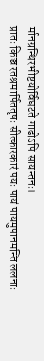र्मानग्रन्थिरभीष्टयोर्विघटते गाढोऽपि सायन्तनः।
प्रातः किञ्च रतश्रमार्पिततृषः सीत्कारकारं पयः पायं पायमुपानमन्ति ललनाः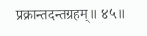प्रक्रान्तदन्तग्रहम्॥ ४५॥